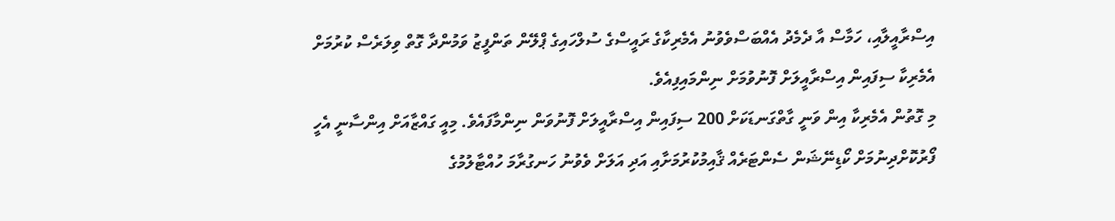އިސްރާއީލާއި، ހަމާސް އާ ދެމެދު އެއްބަސްވެވުނު އެމެރިކާގެ ރައީސްގެ ސުލްހައިގެ ޕްލޭން ތަންފީޒު ވަމުންދާ ގޮތް ވިލަރެސް ކުރުމަށް އެމެރިކާ ސިފައިން އިސްރާއީލަށް ފޮނުވުމަށް ނިންމައިފިއެވެ.
މި ގޮތުން އެމެރިކާ އިން ވަނީ ގާތްގަނޑަކަށް 200 ސިފައިން އިސްރާއީލަށް ފޮނުވަން ނިންމާފައެވެ. މިއީ ގައްޒާއަށް އިންސާނީ އެހީ ފޯރުކޮށްދިނުމަށް ކޯޑިނޭޝަން ސެންޓަރެއް ޤާއިމުކުރުމަށާއި އަދި އަލަށް ވެވުނު ހަނގުރާމަ ހުއްޓާލުމުގެ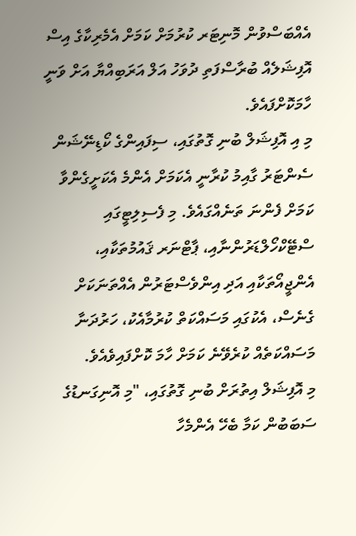އެއްބަސްވުން މޮނިޓަރ ކުރުމަށް ކަމަށް އެމެރިކާގެ އިސް އޮފިޝަލެއް ބުރާސްފަތި ދުވަހު އަލް އަރަބިއްޔާ އަށް ވަނީ ހާމަކޮށްފައެވެ.
މި އި އޮފިޝަލް ބުނި ގޮތުގައި، ސިފައިންގެ ކޯޑިނޭޝަން ސެންޓަރު ގާއިމު ކުރާނީ އެކަމަށް އެންމެ އެކަށީގެންވާ ކަމަށް ފެންނަ ތަނެއްގައެވެ. މި ފެސިލިޓީގައި ސްޓޭކްހޯލްޑަރުންނާއި، ޕާޓްނަރ ޤައުމުތަކާއި، އެންޖީއޯތަކާއި އަދި އިންވެސްޓަރުން އެއްތަނަކަށް ގެނެސް، އެކުގައި މަސައްކަތް ކުރުމާއެކު، ހަރުދަނާ މަސައްކަތެއް ކުރެވޭނެ ކަމަށް ހާމަ ކޮށްފައިވެއެވެ.
މި އޮފިޝަލް އިތުރަށް ބުނި ގޮތުގައި، "މި އޮނިގަނޑުގެ ސަބަބުން ކަމާ ބެހޭ އެންމެހާ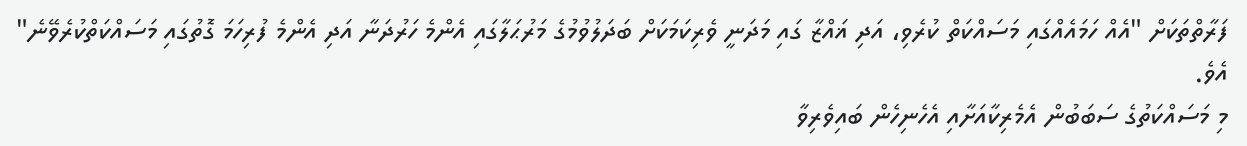ފަރާތްތަކަށް "އެއް ހަމައެއްގައި މަސައްކަތް ކުރެވި، އަދި ޣައްޒާ ގައި މަދަނީ ވެރިކަމަކަށް ބަދަލުވުމުގެ މަރުޙަލާގައި އެންމެ ހަރުދަނާ އަދި އެންމެ ފުރިހަމަ ގޮތުގައި މަސައްކަތްކުރެވޭނެ" އެވެ.
މި މަސައްކަތުގެ ސަބަބުން އެމެރިކާއަށާއި އެހެނިހެން ބައިވެރިވާ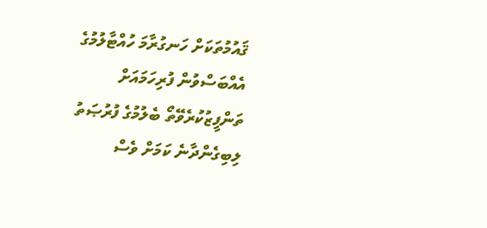ޤައުމުތަކަށް ހަނގުރާމަ ހުއްޓާލުމުގެ އެއްބަސްވުން ފުރިހަމައަށް ތަންފީޒުކުރެވޭތޯ ބެލުމުގެ ފުރުޞަތު ލިބިގެންދާނެ ކަމަށް ވެސް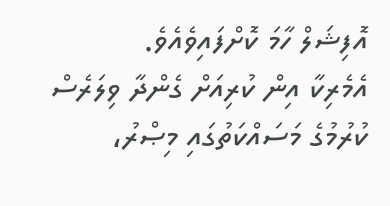އޮފިޝަލް ހާމަ ކޮށްފައިވެއެވެ.
އެމެރިކާ އިން ކުރިއަށް ގެންދާ ވިލަރެސް ކުރުމުގެ މަސައްކަތުގައި މިޞްރު،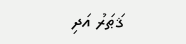ޤަޠަރު އަދި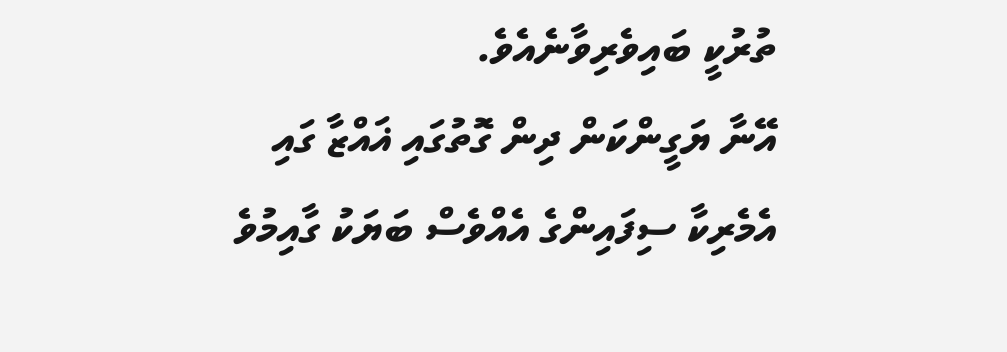ތުރުކީ ބައިވެރިވާނެއެވެ.
އޭނާ ޔަގީންކަން ދިން ގޮތުގައި ޣައްޒާ ގައި އެމެރިކާ ސިފައިންގެ އެއްވެސް ބަޔަކު ގާއިމުވެ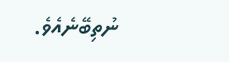ނުތިބޭނެއެވެ.